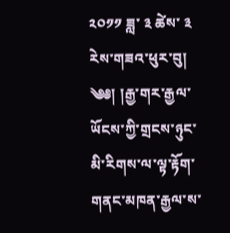༢༠༡༡ ཟླ་ ༣ ཚེས་ ༣ རེས་གཟའ་ཕུར་བུ།
༄༅། །རྒྱ་གར་རྒྱལ་ཡོངས་ཀྱི་གྲངས་ཉུང་མི་རིགས་ལ་ལྟ་རྟོག་གནང་མཁན་རྒྱལ་ས་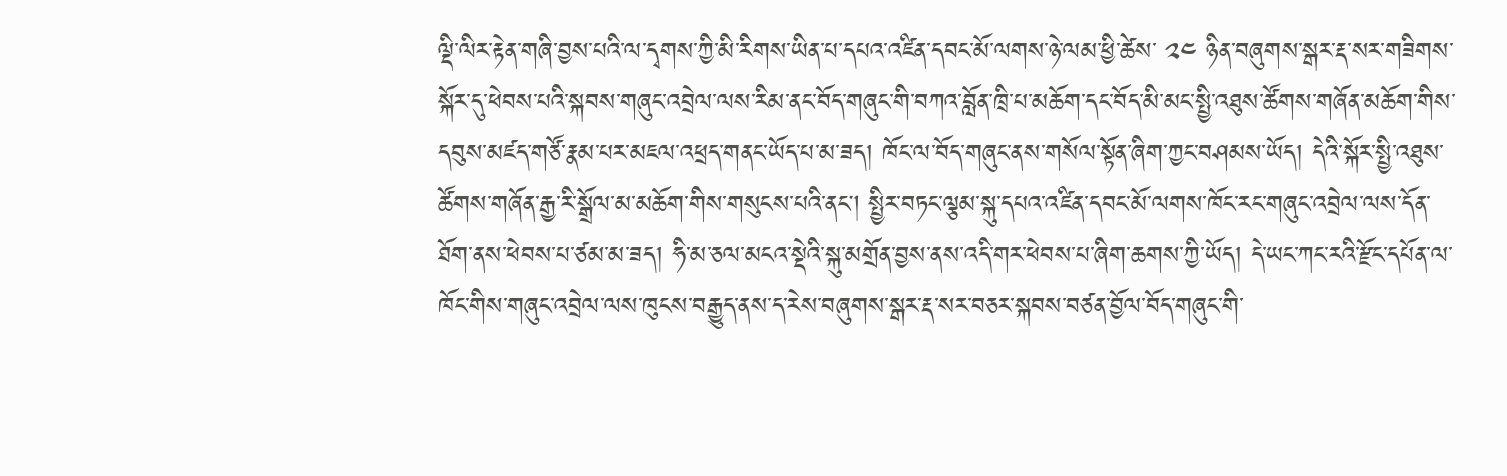ལྡི་ལིར་རྟེན་གཞི་བྱས་པའི་ལ་དྭགས་ཀྱི་མི་རིགས་ཡིན་པ་དཔའ་འཛིན་དབང་མོ་ལགས་ཉེ་ལམ་ཕྱི་ཚེས་ ༢༤ ཉིན་བཞུགས་སྒར་རྡ་སར་གཟིགས་སྐོར་དུ་ཕེབས་པའི་སྐབས་གཞུང་འབྲེལ་ལས་རིམ་ནང་བོད་གཞུང་གི་བཀའ་བློན་ཁྲི་པ་མཆོག་དང་བོད་མི་མང་སྤྱི་འཐུས་ཚོགས་གཞོན་མཆོག་གིས་དབུས་མཛད་གཙོ་རྣམ་པར་མཇལ་འཕྲད་གནང་ཡོད་པ་མ་ཟད། ཁོང་ལ་བོད་གཞུང་ནས་གསོལ་སྟོན་ཞིག་ཀྱང་བཤམས་ཡོད། དེའི་སྐོར་སྤྱི་འཐུས་ཚོགས་གཞོན་རྒྱ་རི་སྒྲོལ་མ་མཆོག་གིས་གསུངས་པའི་ནང། སྤྱིར་བཏང་ལྕམ་སྐུ་དཔའ་འཛིན་དབང་མོ་ལགས་ཁོང་རང་གཞུང་འབྲེལ་ལས་དོན་ཐོག་ནས་ཕེབས་པ་ཙམ་མ་ཟད། ཧི་མ་ཅལ་མངའ་སྡེའི་སྐུ་མགྲོན་བྱས་ནས་འདི་གར་ཕེབས་པ་ཞིག་ཆགས་ཀྱི་ཡོད། དེ་ཡང་ཀང་རའི་རྫོང་དཔོན་ལ་ཁོང་གིས་གཞུང་འབྲེལ་ལས་ཁུངས་བརྒྱུད་ནས་ད་རེས་བཞུགས་སྒར་རྡ་སར་བཅར་སྐབས་བཙན་བྱོལ་བོད་གཞུང་གི་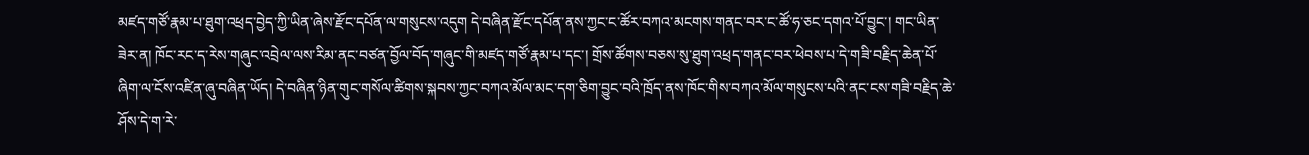མཛད་གཙོ་རྣམ་པ་ཐུག་འཕྲད་བྱེད་ཀྱི་ཡིན་ཞེས་རྫོང་དཔོན་ལ་གསུངས་འདུག དེ་བཞིན་རྫོང་དཔོན་ནས་ཀྱང་ང་ཚོར་བཀའ་མངགས་གནང་བར་ང་ཚོ་ཧ་ཅང་དགའ་པོ་བྱུང་། གང་ཡིན་ཟེར་ན། ཁོང་རང་ད་རེས་གཞུང་འབྲེལ་ལས་རིམ་ནང་བཙན་བྱོལ་བོད་གཞུང་གི་མཛད་གཙོ་རྣམ་པ་དང་། གྲོས་ཚོགས་བཅས་སུ་ཐུག་འཕྲད་གནང་བར་ཕེབས་པ་དེ་གཟི་བརྗིད་ཆེན་པོ་ཞིག་ལ་ངོས་འཛིན་ཞུ་བཞིན་ཡོད། དེ་བཞིན་ཉིན་གུང་གསོལ་ཚིགས་སྐབས་ཀྱང་བཀའ་མོལ་མང་དག་ཅིག་བྱུང་བའི་ཁྲོད་ནས་ཁོང་གིས་བཀའ་མོལ་གསུངས་པའི་ནང་ངས་གཟི་བརྗིད་ཆེ་ཤོས་དེ་ག་རེ་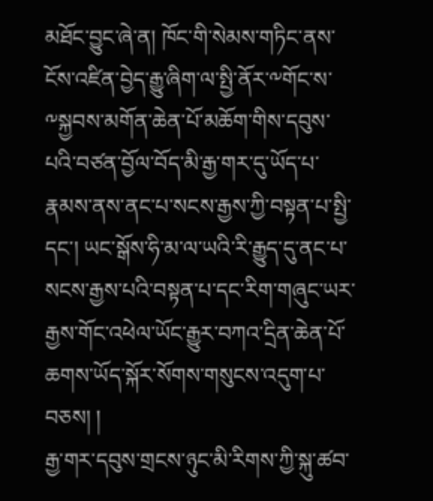མཐོང་བྱུང་ཞེ་ན། ཁོང་གི་སེམས་གཏིང་ནས་ངོས་འཛིན་བྱེད་རྒྱུ་ཞིག་ལ་སྤྱི་ནོར་༸གོང་ས་༸སྐྱབས་མགོན་ཆེན་པོ་མཆོག་གིས་དབུས་པའི་བཙན་བྱོལ་བོད་མི་རྒྱ་གར་དུ་ཡོད་པ་རྣམས་ནས་ནང་པ་སངས་རྒྱས་ཀྱི་བསྟན་པ་སྤྱི་དང་། ཡང་སྒོས་ཧི་མ་ལ་ཡའི་རི་རྒྱུད་དུ་ནང་པ་སངས་རྒྱས་པའི་བསྟན་པ་དང་རིག་གཞུང་ཡར་རྒྱས་གོང་འཕེལ་ཡོང་རྒྱུར་བཀའ་དྲིན་ཆེན་པོ་ཆགས་ཡོད་སྐོར་སོགས་གསུངས་འདུག་པ་བཅས། །
རྒྱ་གར་དབུས་གྲངས་ཉུང་མི་རིགས་ཀྱི་སྐུ་ཚབ་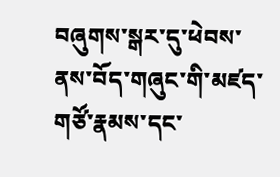བཞུགས་སྒར་དུ་ཕེབས་ནས་བོད་གཞུང་གི་མཛད་གཙོ་རྣམས་དང་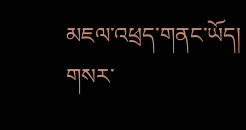མཇལ་འཕྲད་གནང་ཡོད།
གསར་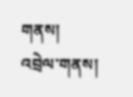གནས།
འབྲེལ་གནས།